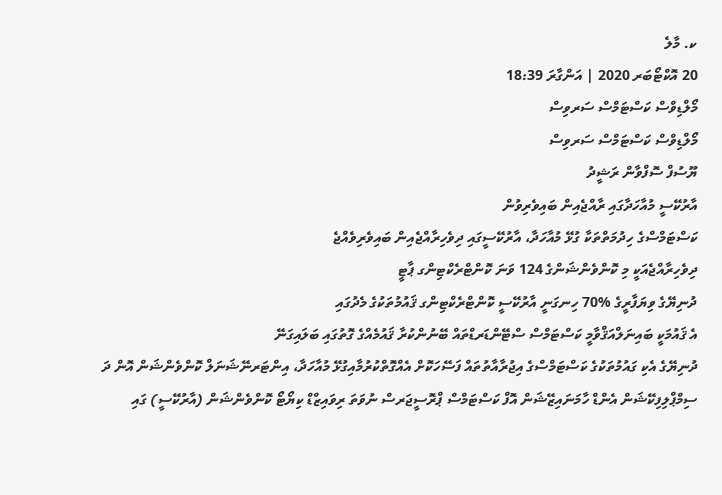ކ. މާލެ
20 އޮކްޓޯބަރ 2020 | އަންގާރަ 18:39
މޯލްޑިވްސް ކަސްޓަމްސް ސަރވިސް
މޯލްޑިވްސް ކަސްޓަމްސް ސަރވިސް
ޔޫސުފް ސޮފްވާން ރަޝީދު
އާރުކޭސީ މުއާހަދާގައި ރާއްޖެއިން ބައިވެރިވުން
ކަސްޓަމްސްގެ ހިދުމަތްތަކާ ގުޅޭ މުއާހަދާ، އާރުކޭސީގައި ދިވެހިރާއްޖެއިން ބައިވެރިވެއްޖެ
ދިވެހިރާއްޖެއަކީ މި ކޮންވެންޝަންގެ 124 ވަނަ ކޮންޓްރެކްޓިންގ ޕާޓީ
ދުނިޔޭގެ ވިޔަފާރީގެ %70 ހިނގަނީ އާރުކޭސީ ކޮންޓްރެކްޓިންގ ޤައުމުތަކުގެ މެދުގައި
އެ ޤައުމަކީ ބައިނަލްއަޤްވާމީ ކަސްޓަމްސް ސްޓޭންޑަރޑްތައް ބޭނުންކުރާ ޤައުމެއްގެ ގޮތުގައި ބަލައިގަނޭ
ދުނިޔޭގެ އެކި ގައުމުތަކުގެ ކަސްޓަމްސްގެ އިޖުރާއާތުތައް ފަސޭހަކޮށް އެއްގޮތްކުރުމާއިގުޅޭ މުއާހަދާ، އިންޓަރނޭޝަނަލް ކޮންވެންޝަން އޮން ދަ ސިމްޕްލިފިކޭޝަން އެންޑް ހާމަނައިޒޭޝަން އޮފް ކަސްޓަމްސް ޕްރޮސީޖަރސް ނުވަތަ ރިވައިޒްޑް ކިޔޯޓޯ ކޮންވެންޝަން (އާރުކޭސީ) ގައި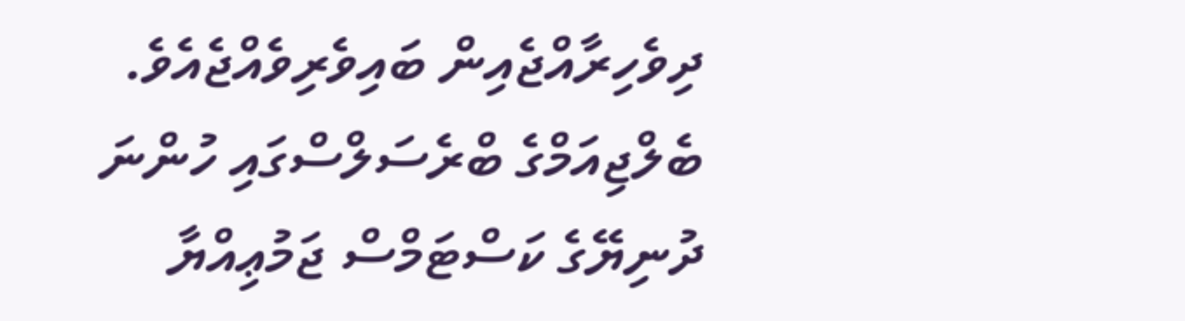ދިވެހިރާއްޖެއިން ބައިވެރިވެއްޖެއެވެ.
ބެލްޖިއަމްގެ ބްރެސަލްސްގައި ހުންނަ ދުނިޔޭގެ ކަސްޓަމްސް ޖަމުޢިއްޔާ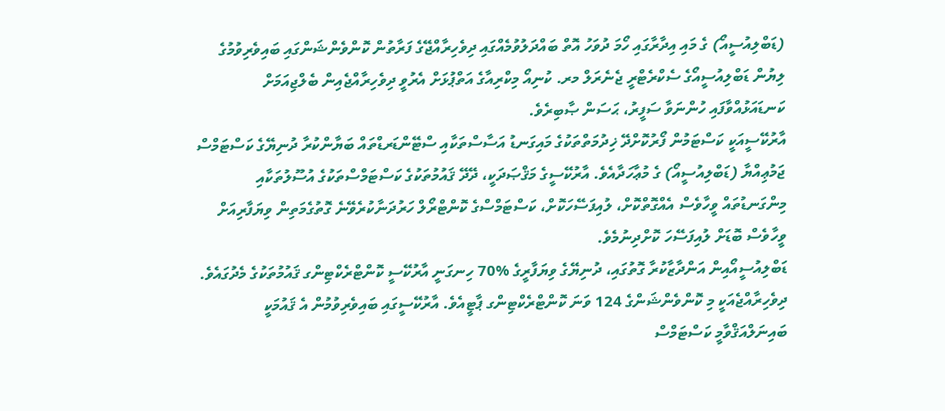(ޑަބްލިއުސީއޯ) ގެ މައި އިދާރާގައި ހޯމަ ދުވަހު އޮތް ބައްދަލުވުމެއްގައި ދިވެހިރާއްޖޭގެ ފަރާތުން ކޮންވެންޝަންގައި ބައިވެރިވުމުގެ ލިޔުން ޑަބްލިއުސީއޯގެ ސެކްރެޓްރީ ޖެނެރަލް މރ. ކުނިއޯ މިކްރިއާގެ އަތްޕުޅަށް އެރުވީ ދިވެހިރާއްޖެއިން ބެލްޖިއަމަށް ކަނޑައަޅުއްވާފައި ހުންނަވާ ސަފީރު، ޙަސަން ޞާބިރެވެ.
އާރުކޭސީއަކީ ކަސްޓަމުން ފޯރުކޮށްދޭ ޚިދުމަތްތަކުގެ މައިގަނޑު އަސާސްތަކާއި ސްޓޭންޑަރޑްތައް ބަޔާންކުރާ ދުނިޔޭގެ ކަސްޓަމްސް ޖަމުޢިއްޔާ (ޑަބްލިއުސީއޯ) ގެ މުޢާހަދާއެވެ. އާރުކޭސީގެ މަޤްޞަދަކީ، ދޭދޭ ޤައުމުތަކުގެ ކަސްޓަމްސްތަކުގެ އުސޫލުތަކާއި މިންގަނޑުތައް ވީހާވެސް އެއްގޮތްކޮށް، ލުއިފަސޭހަކޮށް، ކަސްޓަމްސްގެ ކޮންޓްރޯލް ހަރުދަނާކުރެވޭނެ ގޮތުގެމަތިން ވިޔަފާރިއަށް ވީހާވެސް ބޮޑަށް ލުއިފަސޭހަ ކޮށްދިނުމެވެ.
ޑަބްލިއުސީއޯއިން އަންދާޒާކުރާ ގޮތުގައި، ދުނިޔޭގެ ވިޔަފާރީގެ %70 ހިނގަނީ އާރުކޭސީ ކޮންޓްރެކްޓިންގ ޤައުމުތަކުގެ މެދުގައެވެ. ދިވެހިރާއްޖެއަކީ މި ކޮންވެންޝަންގެ 124 ވަނަ ކޮންޓްރެކްޓިންގ ޕާޓީއެވެ. އާރުކޭސީގައި ބައިވެރިވުމުން އެ ޤައުމަކީ ބައިނަލްއަޤްވާމީ ކަސްޓަމްސް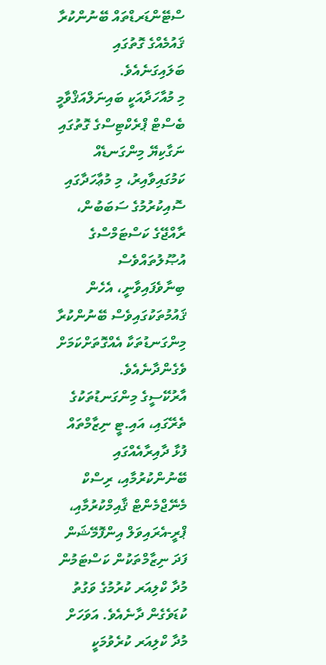ސްޓޭންޑަރޑްތައް ބޭނުންކުރާ ޤައުމެއްގެ ގޮތުގައި ބަލައިގަނެއެވެ.
މި މުއާހަދާއަކީ ބައިނަލްއަޤްވާމީ ބެސްޓް ޕްރެކްޓިސްގެ ގޮތުގައި ނަގާކިޔޭ މިންގަނޑެއް ކަމުގައިވާއިރު، މި މުޢާހަދާގައި ސޮއިކުރުމުގެ ސަބަބުން، ރާއްޖޭގެ ކަސްޓަމްސްގެ އުޞޫލުތައްވެސް ބިނާވެފައިވާނީ، އެހެން ޤައުމުތަކުގައިވެސް ބޭނުންކުރާ މިންގަނޑުތަކާ އެއްގޮތަށްކަމަށް ވެގެންދާނެއެވެ.
އާރުކޭސީގެ މިންގަނޑުތަކުގެ ތެރޭގައި، އައި.ޓީ ނިޒާމްތައް ފުޅާ ދާއިރާއެއްގައި ބޭނުންކުރުމާއި، ރިސްކް މެނޭޖްމެންޓް ޤާއިމްކުރުމާއި، ޕްރީ-އެރައިވަލް އިންފޮމޭޝަން ފަދަ ނިޒާމްތަކުން ކަސްޓަމުން މުދާ ކްލިއަރ ކުރުމުގެ ވަގުތު ކުޑަވެގެން ދާނެއެވެ. އަވަހަށް މުދާ ކްލިއަރ ކުރެވުމަކީ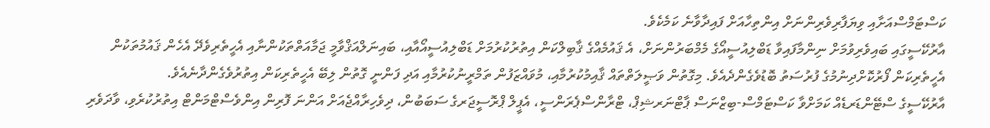ކަސްޓަމްސްއަށާއި ވިޔަފާރިވެރިންނަށް އިންތިހާއަށް ފައިދާވާނެ ކަމެކެވެ.
އާރުކޭސީގައި ބައިވެރިވުމަށް ނިންމާފައިވާ ޑަބްލިއުސީއޯގެ މެމްބަރުންނަށް، އެ ޤައުމެއްގެ ޤާބިލްކަން އިތުރުކުރުމަށް ޑަބްލިއުސީއޯއާއި، ބައިނަލްއަޤްވާމީ ޖަމާއަތްތަކުންނާއި އެހީތެރިވެދޭ އެހެން ޤައުމުތަކުން އެހީތެރިކަން ފޯރުކޮށްދިނުމުގެ ފުރުސަތު ބޮޑުވެގެންދެއެވެ. މިގޮތުން ވަޞީލަތްތައް ޤާއިމުކުރުމާއި، މުވައްޒަފުން ތަމްރީނުކުރުމާއި އަދި ފަންނީ ގޮތުން ލިބޭ އެހީތެރިކަން އިތުރުވެގެންދާނެއެވެ.
އާރުކޭސީގެ ސްޓޭންޑަރޑެއް ކަމަށްވާ ކަސްޓަމްސް-ބިޒްނަސް ޕާޓްނަރޝިޕް، ޓްރާންސްޕެރަންސީ، އެޕީލް ޕްރޮސީޖަރގެ ސަބަބުން، ދިވެހިރާއްޖެއަށް އަންނަ ފޮރިން އިންވެސްޓްމަންޓް އިތުރުކުރެވި، ވާދަވެރި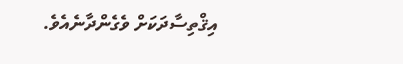އިޤްތިސާދަކަށް ވެގެންދާނެއެވެ.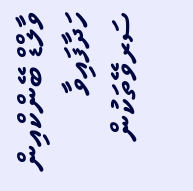ވާލްޑް ބޭންކްއިން ހަދާފައިވާ ސަރވޭތަކުން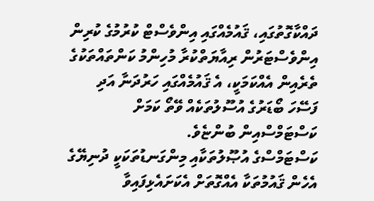ދައްކާގޮތުގައި، ޤައުމެއްގައި އިންވެސްޓް ކުރުމުގެ ކުރިން އިންވެސްޓަރުން ރިއާޔަތްކުރާ މުހިންމު ކަންތައްތަކުގެ ތެރެއިން އެއްކަމަކީ، އެ ޤައުމެއްގައި ހަރުދަނާ އަދި ފަސޭހަ ބޯޑަރުގެ އުސޫލުތަކެއް ވޭތޯ ކަމަށް ކަސްޓަމްސްއިން ބުންޏެވެ.
ކަސްޓަމްސްގެ އުޞޫލުތަކާއި މިންގަނޑުތަކަކީ ދުނިޔޭގެ އެހެން ޤައުމުތަކާ އެއްގޮތަށް އެކަށައެޅިފައިވާ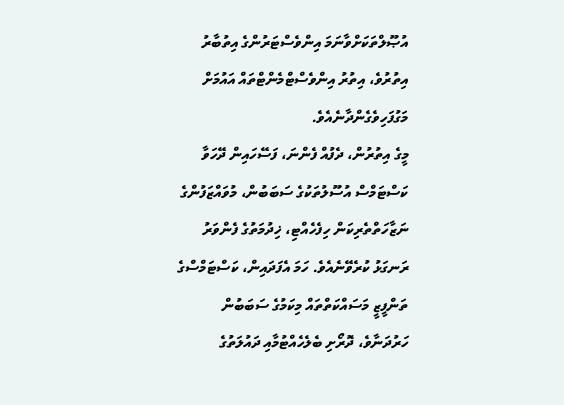އުޞޫލްތަކަށްވާނަމަ އިންވެސްޓަރުންގެ އިތުބާރު އިތުރުވެ، އިތުރު އިންވެސްޓްމެންޓްތައް އައުމަށް މަގުފަހިވެގެންދާނެއެވެ.
މީގެ އިތުރުން، ދެފުއް ފެންނަ، ފަސޭހައިން ދޭހަވާ ކަސްޓަމްސް އުސޫލުތަކުގެ ސަބަބުން، މުވައްޒަފުންގެ ނަޒާހަތްތެރިކަން ހިފެހެއްޓި، ޚިދުމަތުގެ ފެންވަރު ރަނގަޅު ކުރެވޭނެއެވެ. ހަމަ އެފަދައިން، ކަސްޓަމްސްގެ ތަންފީޒީ މަސައްކަތްތައް މިކަމުގެ ސަބަބުން ހަރުދަނާވެ، ދޮރޯށި ބެލެހެއްޓުމާއި ދައުލަތުގެ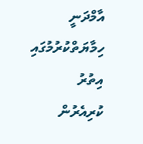އާމްދަނީ ހިމާޔަތްކުރުމުގައި އިތުރު ކުރިއެރުން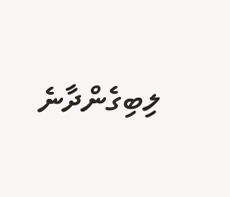ލިބިގެންދާނެ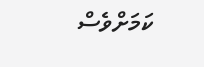ކަމަށްވެސް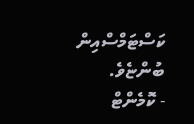ކަސްޓަމްސްއިން ބުންޏެވެ.
- ކޮމެންޓް